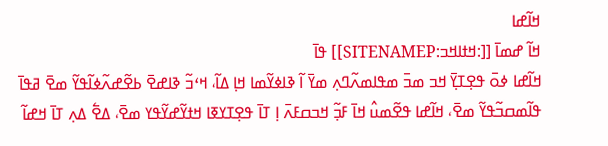ߞߊ߬ߝߊ
ߞߊ߬ ߝߘߊ߫ [[:ߞߙߊߞߏ:SITENAMEP]] ߟߊ߫
ߞߊ߬ߝߊ ߦߋ߫ ߟߐ߲ߠߌ߲߫ ߞߏ ߘߏ߫ ߘߟߊߘߍ߬ߣߍ߲ ߘߌ߫ ߊ߬ ߢߊߦߌ߬ߘߊ ߞߊ߲ ߡߊ߬، ߞߵߏ߬ ߢߊߝߐ߫ ߕߐ߬ߝߍ߬ߦߊ߬ߟߌ߬ ߘߐ߫ ߥߟߊ߫ ߟߊ߬ߘߛߏ߬ߟߌ߬ ߘߐ߫، ߞߊ߬ߝߊ ߟߐ߬ߘߎ߮ ߞߊ߫ ߓߏ߲߬ ߞߏߛߓߍ߫ ߊ߲ ߠߊ߫ ߟߐ߲ߠߌߧߊ ߞߙߌ߬ߝߌ߬ߟߌ ߘߐ߫، ߡߐ߱ ߡߍ߲ ߠߊ߫ ߞߝߊ߬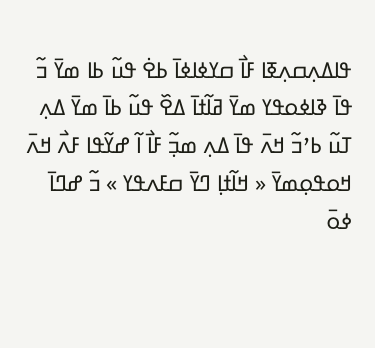ߟߊߡߍ߲ߛߍ߲ߧߊ ߓߊ߯ ߛߌߦߊߦߊ߫ ߕߐ߭ ߟߎ߬ ߕߊ ߘߌ߫ ߏ߬ ߟߊ߫ ߢߊߦߋߟߌ ߘߌ߫ ߥߊ߬ߙߊ߫ ߡߐ߰ ߟߎ߬ ߕߊ߫ ߘߌ߫ ߡߍ߲ ߠߎ߬ ߕߴߏ߬ ߞߍ߫ ߟߊ߫ ߡߍ߲ ߘߏ߲߬ ߓߊ߯ ߊ߬ ߝߌ߬ߟߊ ߓߍ߯ ߞߍ߫ ߞߋߟߋ߲ߘߌ߫ « ߞߊ߬ߙߊ߲ ߣߌ߫ ߛߓߍߟߌ » ߏ߬ ߝߣߊ߫ ߦߋ߫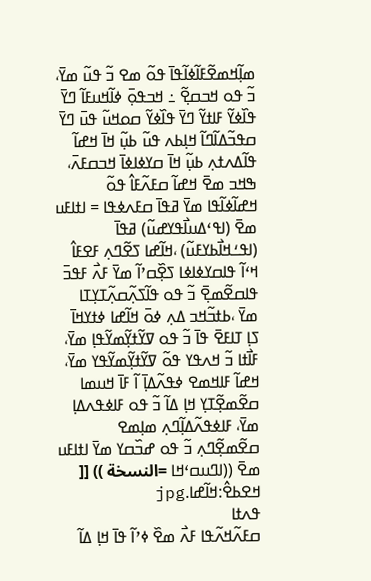ߘߊ߲߬ߞߘߐ߬ߓߊ߬ߦߊ߬ߟߊ߫ ߟߋ߬ ߘߐ ߏ߬ ߟߎ߬ ߘߌ߫، ߏ߬ ߟߋ ߞߏߛߐ߲߬ ߸ ߞߏߟߋ߲߫ ߦߊ߬ߞߎߓߊ߬ ߣߌ߫ ߟߊ߰ߦߌ߬ ߓߊߙߌ߬ ߣߌ߫ ߟߊ߰ߦߌ߬ ߛߋߞߎ߬ ߟߎ߫ ߣߌ߫ ߛߟߏ߬ߡߊ߬ߣߊ߬ ߞߊ߲ߕߍ ߟߎ߬ ߕߎ߲߬ ߞߊ߫ ߞߝߊ߬ ߟߊ߬ߡߍߙߍ߲ ߕߎ߲߬ ߞߊ߫ ߛߌߦߊߦߊ߫ ߞߏߛߓߍ߫، ߒߞߏ ߘߐ߫ ߞߝߊ߬ ߛߓߍ߬ߓߊ߮ ߟߋ߬ ߞߝߊ߬ߦߊ߬ߟߊ ߘߌ߫ ߥߟߊ߫ ߛߓߍߦߟߊ = ߊߙߊߓߎ ߘߐ߫ (ߊߟߵߡߎߊ߯ߟߌߝߎ߬) ߥߟߊ߫ (ߊߟߑߞߊ߯ߕߌߓߎ߬) ،ߞߊ߬ߝߊ ߖߐ߬ߣߍ߲ ߓߐߓߊ߮ ߞߵߊ߬ ߟߊߛߌߦߊߦߊ ߖߐ߲߰ߛߴߊ߬ ߘߌ߫ ߓߍ߯ ߓߟߏ߫ ߟߊߛߐ߬ߘߐ߲߫ ߏ߬ ߟߋ ߟߊ߬ߖߍ߲߬ߛߍ߲߬ߠߌ߲ߠߊ ߘߌ߫ ،ߕߙߏ߬ߞߏ ߡߍ߲ ߦߋ߫ ߞߊ߬ߝߊ ߦߙߌߞߊ߫ ߖߊ߲ ߠߊߓߐ߫ ߟߊ߫ ߏ߬ ߟߋ ߜߌ߬ߙߌ߲߬ߘߌ߬ߟߊ߲ ߘߌ߫، ߓߊ߯ߙߊ ߏ߬ ߞߍߟߌ ߟߋ߬ ߜߌ߬ߙߌ߲߬ߘߌ߬ߟߌ ߘߌ߫، ߞߝߊ߬ ߓߊߞߘߐ ߦߟߍ߬ߡߊ߲߫ ߊ߬ ߓߊ߫ ߞߎߘߊ ߛߐ߬ߘߐ߲߬ߠߌ߲ ߞߊ߲ ߡߊ߬ ߏ߬ ߟߋ ߓߊߦߟߍߡߊ߲ ߘߌ߫، ߓߊߦߟߍ߬ߡߊ߲߬ߣߍ߲ ߘߊ߲ߘߐ ߛߐ߬ߘߐ߲߬ߣߍ߲ ߏ߬ ߟߋ ߝߏ߰ߛߌ ߘߌ߫ ߊߙߊߓߎ ߘߐ߫ ((ߊߣߎߛߵߞߊ =النسخة )) [[
ߞߐߕߐ߮:ߞߊ߬ߝߊ.jpg
ߟߍߙߊ
ߛߓߍ߬ߞߍ߬ߟߊ ߓߍ߯ ߘߐ߰ ߦߴߊ߬ ߟߊ߫ ߞߊ߲ ߡߊ߬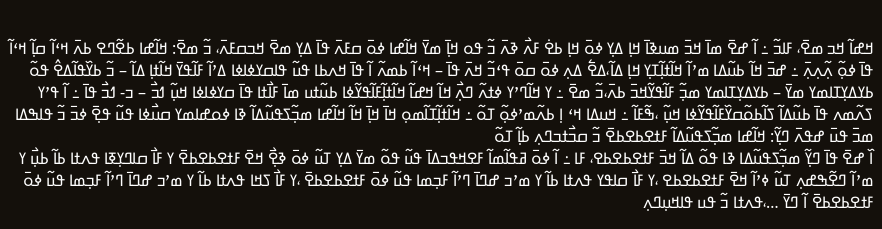ߞߝߊ߬ ߞߏ ߘߐ߫، ߓߊߏ߬ ߸ ߊ߬ ߝߐ߫ ߘߊ߫ ߞߏ߫ ߘߎߢߊ߫ ߞߊ߲ ߡߌ߲ ߦߋ߫ ߞߊ߲ ߕߐ߭ ߓߍ߯ ߢߍ߫ ߏ߬ ߟߋ ߞߊ߲߫ ߘߌ߫ ߞߊ߬ߝߊ ߦߋ߫ ߛߓߍ߫ ߟߊ߫ ߡߌ߲ ߘߐ߫ ߞߏߛߓߍ߫، ߏ߬ ߘߐ߫: ߞߊ߬ߝߊ ߕߐ߬ߣߐ ߕߍ߫ ߞߵߊ߬ ߛߊ߲߬ ߞߵߊ߬ ߟߊ߫ ߦߋ߲߬ ߍ߲߬ߍ߲ߍ߲߫ ߸ ߝߏ߫ ߞߊ߬ ߕߎ߬ߡߊ ߘߴߊ߬ ߞߊ߬ߙߊ߲߬ߠߌ߲ ߞߊ߲ ߡߊ߬،ߡߐ߱ ߡߍ߲ ߦߋ߫ ߛߋ߫ ߟߵߏ߬ ߞߍ߫ ߟߊ߫ – ߞߵߊ߬ ߕߘߍ߬ ߊ߬ ߟߊ߫ ߞߍߕߊ ߟߎ߬ ߟߊߛߌߦߊߦߊ ߡߴߊ߬ ߓߊ߬ߟߌ߫ ߞߊ߬ߙߊ߲ ߡߊ߬ – ߏ߬ ߕߌ߰ߟߊ߬ߡߐ߮ ߟߋ߬ ߕߌߡߌ߲ߠߊߘߌ ߘߌ߫ – ߕߌߡߌ߲ߠߊߘߌ ߘߏ߲߬ ߓߊ߬ߟߌ߬ߞߏ߫ ߕߍ߫،ߏ߬ ߘߐ߫ ߸ ߌ ߞߊ߬ߣߴߌ ߦߙߍ߬ ߣߍ߲߯ ߞߊ߬ ߞߝߊ߬ ߞߊ߬ߙߊ߲߬ߓߊ߬ߟߌ߬ߦߊ ߕߎ߬ߙߎ ߘߊ߫ ߓߊ߯ߙߊ ߟߊ߫ ߛߌߦߊߦߊ ߞߎ߲߬ ߗߏ߯ – ߏ- ߗߏ߯ ߟߊ߫ ߸ ߊ߬ ߟߴߌ ߖߍ߬ߘߍ ߟߊ߫ ߕߎ߬ߡߊ߬ ߖߊ߬ߕߋ߬ߛߌ߰ߓߊ߬ߟߌ߬ߦߊ ߞߎ߲߬ ،ߒ߬ߓߊ߬ ߸ ߞߎߡߊ ߞߵ ߊ߲ ߕߍ߬ߘߴߦߋ߲߬ ߠߋ߬ ߸ ߞߊ߬ߙߊ߲߬ߠߊ߬ߘߋ߲ ߞߊ߫ ߞߊ߲߫ ߞߊ߬ ߞߊ߬ߝߊ ߘߏ߲߬ߖߟߎ߬ߡߊ߬ ߢߊ ߦߋߝߊߘߌ ߛߎ߯ߦߊ ߟߎ߬ ߟߐ߲߫ ߦߏ߫ ߏ߬ ߟߊߒߡߊ ߘߏ߫ ߟߎ߫ ߝߟߍ߫ ߣߌ߲߬: ߞߊ߬ߝߊ ߘߏ߲߬ߖߟߎ߬ߡߊ߬ ߓߙߐߕߐߕߐ߫ ߏ߬ ߛߏ߯ߙߏߣߍ߲ ߕߊ߲߬ ߠߋ߬
ߊ߰ ߝߐ߫ ߟߊ߫ ߣߌ߲߬ ߘߏ߲߬ߖߟߎ߬ߡߊ ߢߊ ߟߋ߬ ߡߊ߬ ߞߏ߫ ߓߙߐߕߐߕߐ، ߓߊ ߸ ߊ߬ ߦߋ߫ ߥߟߊ߬ߘߊ߬ ߓߐߞߟߏߡߊ߫ ߟߎ߬ ߟߋ߬ ߘߌ߫ ߡߌ߲ ߠߎ߬ ߦߋ߫ ߢߐ߲߯ ߞߐ߫ ߓߙߐߕߐߕߐ߫ ߌ ߓߊ߯ ߛߊߣߌ߲ߧߊ ߟߍߙߊ ߕߊ߬ ߕߎ߲߯ ߌ ߘߴߊ߬ ߣߐ߬ߒߝߍ߲ ߠߎ߬ ߦߴߊ߬ ߞߐ߫ ߓߙߐߕߐߕߐ ،ߌ ߓߊ߯ ߛߊߟߌ ߟߍߙߊ ߕߊ߬ ߌ ߘߴߏ ߝߣߊ߫ ߣߴߊ߬ ߓߏ߲ߘߊ ߟߎ߬ ߦߋ߫ ߓߙߐߕߐߕߐ߫ ،ߌ ߓߊ߯ ߖߞߊ ߟߍߙߊ ߕߊ߬ ߌ ߘߴߏ ߝߣߊ߫ ߣߴߊ߬ ߓߏ߲ߘߊ ߟߎ߬ ߦߋ߫ ߓߙߐߕߐߕߐ߫ ߊ߬ ߣߌ߫ …،ߟߍߙߊ ߏ߬ ߟߎ ߟߊߞߎ߲ߣߍ߲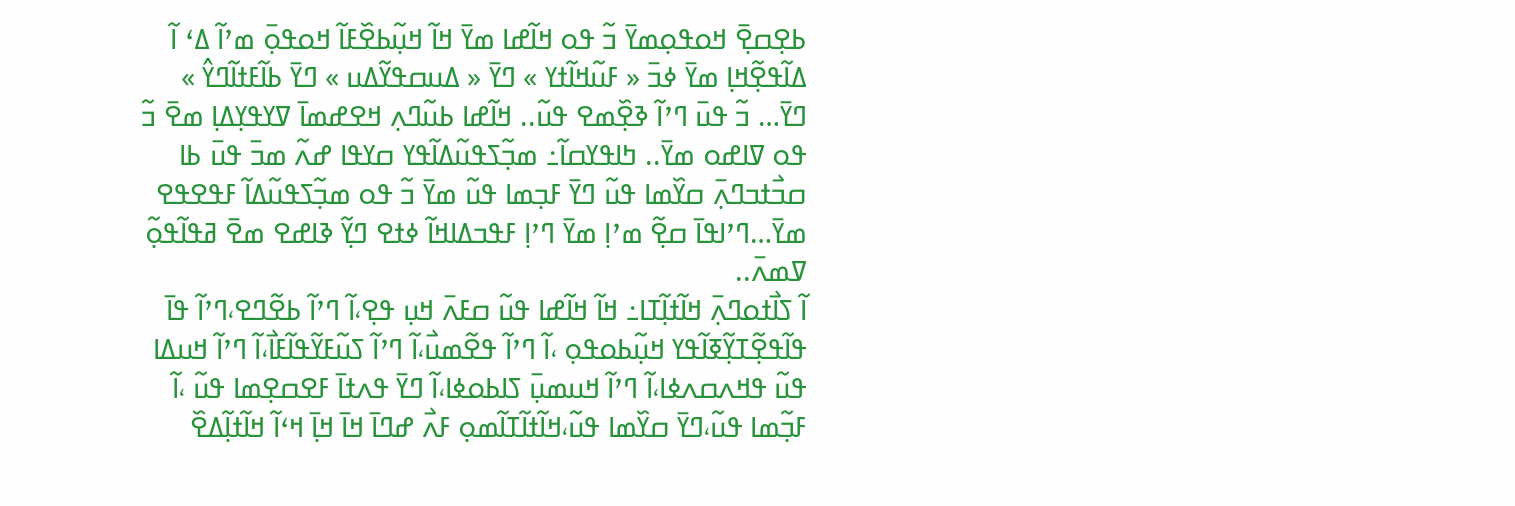ߕߐ߲ߛߐ߲߫ ߞߋߟߋ߲ߘߌ߫ ߏ߬ ߟߋ ߞߊ߬ߝߊ ߘߌ߫ ߞߊ߬ ߞߎ߲߬ߕߐ߰ߓߊ߬ ߞߋߟߋ߲߫ ߘߴߊ߬ ߡߵ ߊ߬ ߡߊ߬ߟߐ߲߬ߞߊ߲ ߘߌ߫ ߦߏ߫ « ߓߎ߬ߞߊ߬ߙߌ » ߣߌ߫ « ߡߎߛߟߌ߬ߡߎ » ߣߌ߫ ߕߊ߬ߓߙߊ߬ߣߌ߮ » ߣߌ߫… ߏ߬ ߟߎ߫ ߣߴߊ߬ ߢߐ߲߰ߘߐ ߟߎ߬.. ߞߊ߬ߝߊ ߕߎ߬ߣߍ߲ ߞߐߝߘߊ߫ ߜߌߟߌ߲ߡߊ߲ ߘߐ߫ ߏ߬ ߟߋ ߜߊߝߋ ߘߌ߫.. ߤߊߟߌߛߊ߬߸ ߘߏ߲߬ߖߟߎ߬ߡߊ߬ߟߌ ߛߌߟߊ ߝߍ߬ ߘߏ߫ ߟߎ߫ ߕߊ ߛߏ߯ߙߏߣߍ߲߫ ߛߌ߰ߘߊ ߟߎ߬ ߣߌ߫ ߓߏ߲ߘߊ ߟߎ߬ ߘߌ߫ ߏ߬ ߟߋ ߘߏ߲߬ߖߟߎ߬ߡߊ߬ ߓߟߐߟߐ ߘߌ߫…ߣߴߊߟߊ߫ ߛߐ߲߬ ߘߴߊ߲ ߘߌ߫ ߣߴߊ߲ ߓߟߏߡߊߞߊ߬ ߦߙߐ ߣߌ߲߬ ߢߊߝߐ ߘߐ߫ ߥߟߊ߬ߟߋ߲߬ ߜߘߍ߫..
ߊ߬ ߖߊ߯ߙߋߣߍ߲߫ ߞߊ߬ߙߊ߲߬ߠߊ߸ ߞߊ߬ ߞߊ߬ߝߊ ߟߎ߬ ߛߓߍ߫ ߞߎ߲ ߟߐ߲،ߊ߬ ߣߴߊ߬ ߕߐ߬ߣߐ،ߣߴߊ߬ ߟߊ߫ ߟߊ߬ߟߐ߲߬ߠߌ߲߬ߧߊ߬ߟߌ ߞߎ߲߬ߕߋߟߋ߲ ،ߊ߬ ߣߴߊ߬ ߟߐ߬ߘߎ߯،ߊ߬ ߣߴߊ߬ ߖߎ߬ߓߌ߬ߟߊ߬ߓߊ߯،ߊ߬ ߣߴߊ߬ ߞߎߡߊ ߟߎ߬ ߟߞߍߛߍߦߊ،ߊ߬ ߣߴߊ߬ ߞߎߘߎ߲߫ ߖߊߕߋߦߊ،ߊ߬ ߣߌ߫ ߟߍߙߊ߫ ߓߐߛߐ߲ߘߊ ߟߎ߬ ،ߊ߬ ߓߏ߲߬ߘߊ ߟߎ߬،ߣߌ߫ ߛߌ߰ߘߊ ߟߎ߬،ߞߊ߬ߙߊ߬ߠߊ߬ߘߋ߲ ߓߍ߯ ߝߣߊ߫ ߞߊ߫ ߞߊ߲߫ ߞߵߊ߬ ߞߊ߬ߙߊ߲߬ߡߐ߰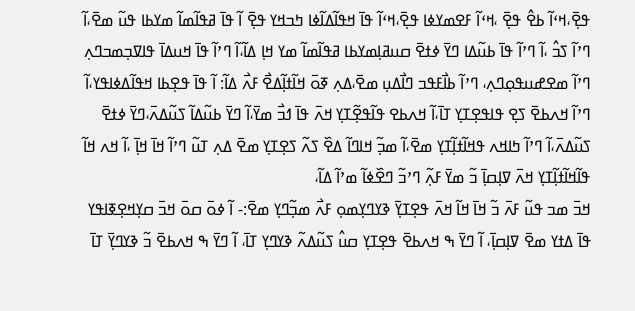ߟߐ߲߫،ߞߵߊ߬ ߕߐ߮ ߟߐ߲߫ ،ߞߵߊ߬ ߓߐߘߌߦߊ ߟߐ߲߫،ߞߵߊ߬ ߟߊ߫ ߞߟߊ߬ߡߊ߬ߦߊ ߤߏߞߌ ߟߐ߲߫ ߊ߬ ߟߊ߫ ߥߟߊ߬ߘߊ߬ ߘߌߕߊ ߟߎ߬ ߘߐ߫،ߊ߬ ߣߴߊ߬ ߖߏ߮ ،ߊ߬ ߣߴߊ߬ ߟߊ߫ ߕߎ߬ߡߊ ߣߌ߫ ߦߙߐ߫ ߛߎߥߊ߲ߘߌߕߊ ߥߟߊ߬ߘߊ߬ ߘߌ ߞߊ߲ ߡߊ߬،ߊ߬ ߣߴߊ߬ ߟߊ߫ ߞߎߡߊ߫ ߟߊߜߏ߲ߘߏߣߍ߲ ߣߴߊ߬ ߘߐߝߎߟߋ߲ߣߍ߲، ߣߴߊ߬ ߕߊ߯ߓߟߏ ߣߊ߯ߡߎ߲ ߘߐ߫،ߡߍ߲ ߧߋ߫ ߞߊ߬ߙߊ߲߬ߡߐ߯ ߓߍ߯ ߡߊ߬: ߊ߬ ߟߊ߫ ߟߐ߲ߕߊ ߞߟߊ߬ߡߦߊߟߌ،ߊ߬ ߣߴߊ߬ ߞߍߕߐ߫ ߖߐ߲ ߟߊߟߐ߲ߠߌ߲ ߠߊ߫،ߊ߬ ߞߍߕߐ ߟߊ߬ߟߐ߲߬ߠߌ߲ ߞߍ߫ ߟߊ߫ ߗߏ߯ ߘߌ߫،ߊ߬ ߣߌ߫ ߕߎ߬ߡߊ߬ ߖߎ߬ߡߍ߫،ߣߌ߫ ߦߙߐ߫ ߖߎ߬ߡߍ߫،ߊ߬ ߣߴߊ߬ ߤߊߞߍ ߟߞߊ߬ߙߊ߲߬ߠߌ߲ ߘߐ߫،ߊ߬ ߘߏ߲߬ ߞߊߣߊ߬ ߡߐ߰ ߖߍ߬ ߖߐ߲ߠߌ߲ ߘߐ߫ ߡߍ߲ ߠߎ߬ ߣߴߊ߬ ߞߊ߫ ߞߊ߲߫ ،ߊ߬ ߞߍ ߞߊ߬ ߟߊ߬ߞߊ߬ߙߊ߲߬ߠߌ߲ ߞߍ߫ ߜߊ߲ߛߊ߲߫ ߏ߬ ߘߌ߫ ߓߍ߲߬ ߣߴߏ߬ ߣߐ߰ߦߊ߬ ߘߴߊ߬ ߡߊ߬،
ߞߏ߫ ߘߏ ߟߎ߬ ߓߍ߫ ߏ߬ ߞߊ߫ ߞߊ߬ ߞߍ߫ ߟߐ߲ߠߌ߲߫ ߢߌߣߌ߲ߘߋ߲ ߓߍ߯ ߘߏ߲߬ߣߌ߲ ߘߐ߫:- ߊ߬ ߦߋ߫ ߛߋ߫ ߞߏ߫ ߛߌ߲ߞߐ߲ߧߊߟߌ ߟߊ߫ ߡߙߌ ߘߐ߫ ߜߊ߲ߛߊ߲߫، ߊ߬ ߣߌ߫ ߒ ߞߍߕߐ߫ ߟߐ߲ߠߌ߲ ߛߎ߮ ߖߎ߬ߡߍ߬ ߢߌߣߌ߲ ߠߊ߫، ߊ߬ ߣߌ߫ ߒ ߞߍߕߐ߫ ߏ߬ ߢߌߣߌ߲߫ ߠߊ߫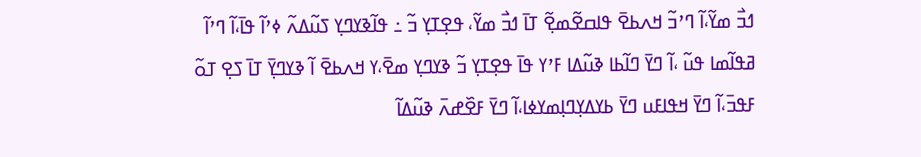ߗߏ߯ ߘߌ߬،ߊ߬ ߣߴߏ߬ ߞߍߕߐ߫ ߟߊߛߐ߬ߘߐ߲߬ ߠߊ߫ ߗߏ߯ ߘߌ߬، ߟߐ߲ߠߌ߲ ߏ߬ ߸ ߟߊ߬ߢߌߣߌ߲ ߖߎ߬ߡߍ߬ ߦߴߊ߬ ߟߊ߫،ߊ߬ ߣߴߊ߬ ߥߟߊ߬ߘߊ ߟߎ߬ ،ߊ߬ ߣߌ߫ ߣߊ߬ߕߊ ߢߎ߬ߡߊ ߓߴߌ ߟߊ߫ ߟߐ߲ߠߌ߲ ߏ߬ ߢߌߣߌ߲ ߘߐ߫،ߌ ߞߍߕߐ߫ ߊ߬ ߢߌߣߌ߲߫ ߠߊ߫ ߖߐ߲ ߠߋ߬ ߓߟߏ߫،ߊ߬ ߣߌ߫ ߞߟߊߓߎ ߣߌ߫ ߕߌߡߌ߲ߣߊ߲ߘߌߦߊ،ߊ߬ ߣߌ߫ ߓߐ߰ߝߍ߫ ߢߎ߬ߡߊ߬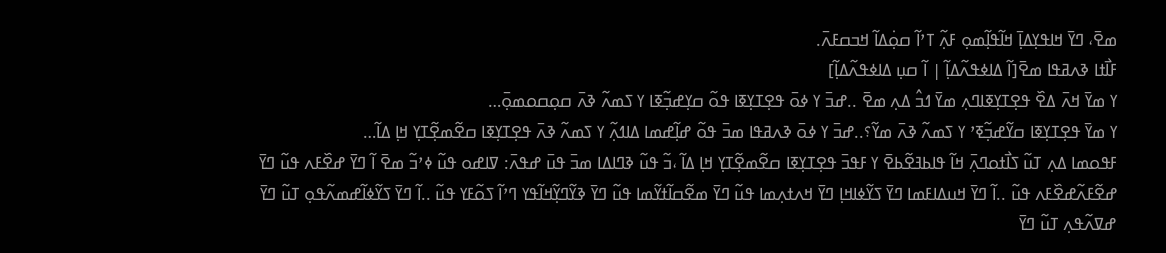ߘߐ߫، ߣߌ߫ ߞߊߟߌ߲ߡߊ߲߫ ߞߊ߬ߟߊ߲߬ߘߋ߲ ߓߍ߲߬ ߠߴߊ߬ ߛߋ߲߭ߡߊ߬ ߞߏߛߓߍ߫.
ߓߊ߯ߙߊ ߢߍߥߟߊ ߘߐ߫[ߊ߬ ߡߊߦߟߍ߬ߡߊ߲߬ | ߊ߬ ߛߎ߲ ߡߊߦߟߍ߬ߡߊ߲߬]
ߌ ߘߌ߫ ߞߍ߫ ߡߐ߰ ߟߐ߲ߠߌ߲ߧߊߣߍ߲ ߘߌ߫ ߗߏ߮ ߡߍ߲ ߘߐ߫ ..ߝߏ߫ ߌ ߦߋ߫ ߟߐ߲ߠߌ߲ߧߊ ߟߋ߬ ߛߌ߲ߝߏ߲߬ߧߊ ߌ ߖߘߍ߬ ߢߍ߫ ߛߋ߲ߛߋߘߋ߲߫…
ߌ ߘߌ߫ ߟߐ߲ߠߌ߲ߧߊ ߛߌ߬ߝߏ߲߬ߧߴ ߌ ߖߘߍ߬ ߢߍ߫ ߘߌ߬؟..ߝߏ߫ ߌ ߦߋ߫ ߢߍߥߟߊ ߘߏ߫ ߟߋ߬ ߝߊ߲߬ߝߘߊ ߡߊߗߍ߲߬ ߌ ߖߘߍ߬ ߢߍ߫ ߟߐ߲ߠߌ߲ߧߊ ߛߐ߬ߘߐ߲߬ߠߌ߲ ߞߊ߲ ߡߊ߬…
ߓߟߋߘߊ ߡߍ߲ ߠߎ߬ ߖߊ߯ߙߋߣߍ߲߫ ߞߊ߬ ߟߊߕߔߐ߬ߕߐ߫ ߌ ߓߟߏ߫ ߟߐ߲ߠߌ߲ߧߊ ߛߐ߬ߘߐ߲߬ߠߌ߲ ߞߊ߲ ߡߊ߬ ،ߏ߬ ߟߎ߬ ߢߣߊߡߊ ߘߏ߫ ߟߎ߫ ߝߟߍ߫: ߜߊߝߋ ߟߎ߬ ߦߴߏ߬ ߘߐ߫ ߊ߬ ߣߌ߫ ߝߐ߰ߓߍ ߟߎ߬ ߣߌ߫ ߝߐ߬ߓߍ߬ߝߐ߰ߓߍ ߟߎ߬ ..ߊ߬ ߣߌ߫ ߞߎߡߊߓߘߊ ߣߌ߫ ߖߌ߬ߦߊߞߊ߲ ߣߌ߫ ߞߍߙߍ߲ߘߊ ߟߎ߬ ߣߌ߫ ߘߐ߬ߛߊ߬ߙߌ߬ߘߊ ߟߎ߬ ߣߌ߫ ߢߌ߬ߣߌ߲߬ߞߊ߬ߟߌ ߣߴߊ߬ ߖߋ߬ߓߌ ߟߎ߬ ..ߊ߬ ߣߌ߫ ߖߌ߬ߦߊ߬ߝߘߍ߬ߟߋ߲ ߠߎ߬ ߣߌ߫ ߝߜߍ߬ߟߍ߲ ߠߎ߬ ߣߌ߫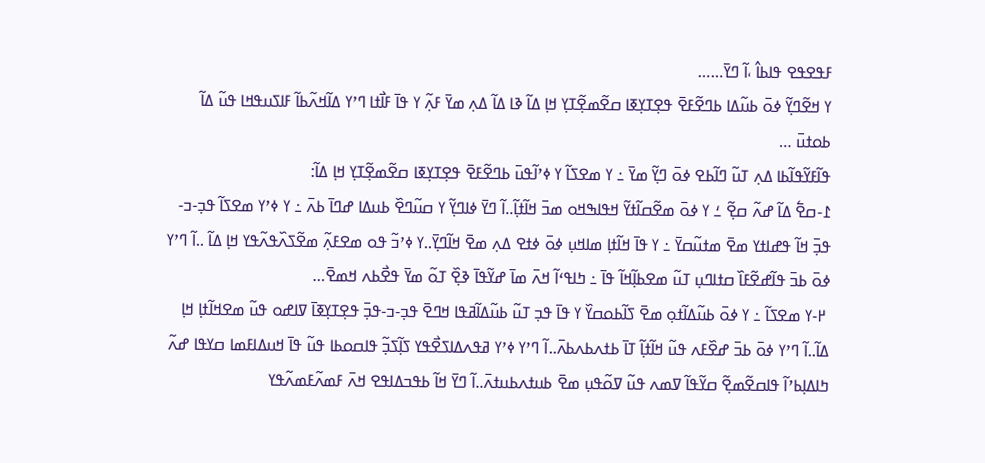ߓߟߐߟߐ ߟߊߕߊ߮ ،ߊ߬ ߣߌ߫……
ߌ ߞߐ߬ߣߌ߲߬ ߦߋ߫ ߕߎ߬ߡߊ ߕߣߐ߬ߓߐ߫ ߟߐ߲ߠߌ߲ߧߊ ߛߐ߬ߘߐ߲߬ߠߌ߲ ߞߊ߲ ߡߊ߬ ߢߊ ߡߊ߬ ߡߍ߲ ߘߌ߫ ߓߍ߲߬ ߌ ߟߊ߫ ߓߊ߯ߙߊ ߣߴߌ ߡߊ߬ߞߍ߬ߕߊ߬ ߓߊߖߎߟߞߊ ߟߎ߬ ߡߊ߬ ߕߋߙߎ߫ …
ߟߊ߬ߓߌ߬ߟߊ߬ߕߊ ߡߍ߲ ߠߎ߬ ߣߊ߬ߕߐ ߦߋ߫ ߣߌ߲߬ ߘߌ߫ ߸ ߌ ߘߐߖߊ߬ ߌ ߦߴߊ߬ߟߎ߫ ߕߣߐ߬ߓߐ߫ ߟߐ߲ߠߌ߲ߧߊ ߛߐ߬ߘߐ߲߬ߠߌ߲ ߞߊ߲ ߡߊ߬:
߁-ߛߐ߱ ߡߊ߬ ߝߍ߬ ߛߐ߲߬ ߑ ߌ ߦߋ߫ ߘߐ߬ߛߊ߬ߙߌ߬ ߞߟߊߒߞߋ ߘߏ߫ ߞߊ߬ߙߊ߲߬..ߊ߬ ߣߌ߫ ߦߊߣߌ߲߬ ߌ ߛߎ߬ߣߐ߰ ߕߎߡߊ ߝߣߊ߫ ߕߍ߫ ߸ ߌ ߦߴߌ ߘߐߖߊ߬ ߟߏ߲-ߏ-ߟߏ߲߫ ߞߊ߬ ߟߝߊߙߌ ߘߐ߫ ߘߙߎ߬ߛߌ߫ ߸ ߌ ߟߊ߫ ߞߊ߬ߙߊ߲ ߘߊߞߎ߲ ߦߋ߫ ߦߙߐ ߡߍ߲ ߘߐ߫ ߞߊ߬ߣߌ߲߫..ߌ ߦߴߏ߬ ߟߋ ߘߐߓߍ߲߬ ߘߐ߬ߖߍ߰ߟߍ߬ߟߌ ߞߊ߲ ߡߊ߬ ..ߊ߬ ߣߴߌ ߦߋ߫ ߕߏ߫ ߟߊ߬ߝߐ߬ߓߊ߰ ߛߙߊߣߎ߲ ߠߎ߬ ߘߐߕߊ߲߬ߞߊ߬ ߟߊ߫ ߸ ߤߊߟߵߊ߬ ߞߍ߫ ߘߊ߫ ߝߌ߬ߟߊ߫ ߢߐ߲߰ ߠߋ߬ ߘߌ߫ ߟߐ߯ߕߍ ߞߘߐ߫…
 ߂-ߌ ߘߐߖߊ߬ ߸ ߌ ߦߋ߫ ߕߎ߬ߡߊ߬ߙߋ߲ ߘߐ߫ ߖߊ߬ߕߋߛߌ߰ ߌ ߟߊ߫ ߟߏ߲ ߠߎ߬ ߕߎ߬ߡߊ߬ߥߟߊ ߞߣߐ߫ ߟߏ߲-ߏ-ߟߏ߲߫ ߟߐ߲ߠߌ߲ߧߊ߫ ߜߊߝߋ ߟߎ߬ ߘߐߞߊ߬ߙߊ߲ ߞߊ߲ ߡߊ߬..ߊ߬ ߣߴߌ ߦߋ߫ ߕߏ߫ ߝߐ߰ߓߍ ߟߎ߬ ߞߊ߬ߙߊ߲߬ ߠߊ߫ ߕߙߍߕߍߕߍ߫..ߊ߬ ߣߴߌ ߦߴߌ ߥߟߍߡߊߖߐ߯ߟߌ ߖߊ߲߬ߖߏ߲߬ ߟߊߛߋߕߊ ߟߎ߬ ߟߊ߫ ߞߎߡߊߓߘߊ ߛߌߟߊ ߝߍ߬ ߤߊߡߊ߲ߕߴߊ߬ ߟߊߛߐ߬ߘߐ߲߬ ߛߌ߬ߟߊ߬ ߜߘߍ ߟߎ߬ ߜߋ߬ߟߎ߲ ߘߐ߫ ߕߎߙߍߕߎߙߍ߫..ߊ߬ ߣߌ߫ ߞߊ߬ ߕߟߏߡߊߟߐ ߞߍ߫ ߓߘߍ߬ߓߘߍ߬ߟߌ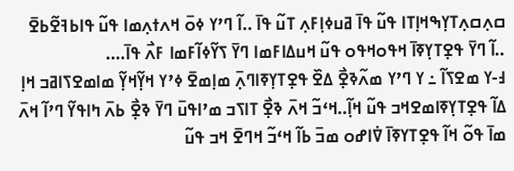ߛߍ߲ߛߍ߲ߠߌ߲ߒߞߊ߲ߠߊ ߟߎ߬ ߟߊ߫ ߥߎߦߊ߲ߓߍ߲ ߠߎ߬ ߟߊ߫ ..ߊ߬ ߣߴߌ ߦߋ߫ ߞߍߙߍ߲ߘߊ ߟߎ߬ ߟߊߕߔߐ߬ߕߐ߫ ..ߊ߬ ߣߌ߫ ߟߐ߲ߠߌ߲ߧߊ߫ ߞߟߋߞߟߋ ߟߎ߬ ߞߎߡߊߓߘߊ ߣߌ߫ ߖߌ߬ߦߊ߬ߓߘߊ ߓߍ߯ ߟߊ߫….
߃-ߌ ߘߐߖߊ߬ ߸ ߌ ߣߴߌ ߘߍ߬ߢߐ߲߯ ߡߐ߰ ߟߐ߲ߠߌ߲ߧߊߣߍ߲߫ ߘߊ߲ߘߐ߫ ߦߴߌ ߞߌ߲߬ߞߌ߲߬ ߘߊߘߐߖߊߥߏ ߞߊ߲ ߡߊ߬ ߟߐ߲ߠߌ߲ߧߊߘߐߞߏ ߟߎ߬ ߞߊ߲߬..ߞߵߏ߬ ߞߍ߫ ߢߐ߲߯ ߠߊߖߏ ߘߴߊߟߎ߫ ߣߌ߫ ߢߐ߲߯ ߕߍ߫ ߤߊߟߌ߬ ߣߴߊ߬ ߞߍ߫ ߘߊ߫ ߟߋ߬ ߞߊ߬ ߟߐ߲ߠߌߧߊ߫ ߜ߭ߊߝߋ ߘߏ߫ ߕߊ߬ ߞߵߏ߬ ߞߣߐ߫ ߞߏ ߟߎ߬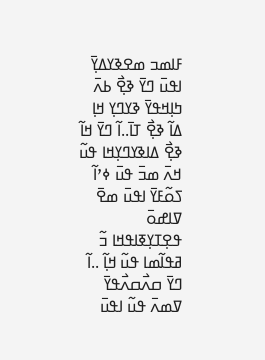ߓߊߘߏ ߘߐߢߌߡߌ߲߫ ߊߟߎ߫ ߣߌ߫ ߢߐ߲߯ ߕߍ߫ ߤߊ߲ߞߟߌ߫ ߢߌߣߌ߲ ߞߊ߲ ߡߊ߬ ߢߐ߲߯ ߠߊ߫..ߊ߬ ߣߌ߫ ߞߊ߬ ߢߐ߲߯ ߡߊߢߌߣߌ߲ߞߊ ߟߎ߬ ߞߍ߫ ߘߏ߫ ߟߎ߫ ߦߴߊ߬ ߖߋ߬ߓߌ߫ ߊߟߎ߫ ߘߐ߫ ߜߊߝߋ߫ ߟߐ߲ߠߌ߲ߧߊߟߞߊ ߏ߬ ߥߟߊ߬ߘߊ ߟߎ߬ ߞߊ߲߬ ..ߊ߬ ߣߌ߫ ߛߍ߯ߛߍ߯ߟߌ߫ ߜߘߍ߫ ߟߎ߬ ߊߟߎ߫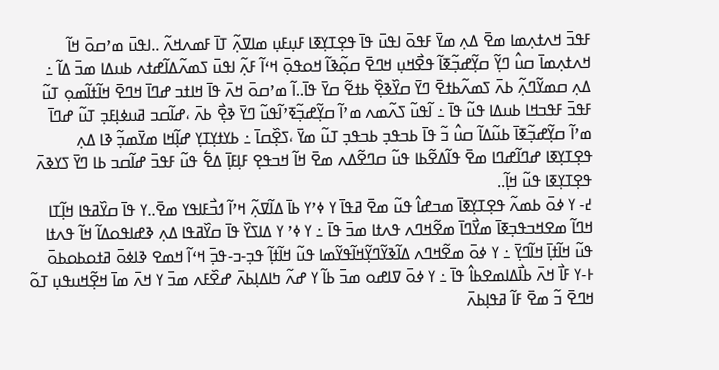ߓߟߏ߫ ߞߍߙߍ߲ߘߊ ߘߐ߫ ߡߍ߲ ߘߌ߫ ߓߟߋ߫ ߊߟߎ߫ ߟߊ߫ ߟߐ߲ߠߌ߲ߧߊ ߓߎ߲ߓߎ߲ ߘߊߜߍ߲߬ ߠߊ߫ ߓߘߍߞߍ߬ ..ߊߟߎ߫ ߘߴߛߋ߫ ߞߊ߬ ߞߍߙߍ߲ߘߊ߫ ߛߎ߮ ߣߌ߲߬ ߛߌ߲߬ߝߏ߲߬ߧߊ߬ ߟߐ߯ߞߎ߲ ߞߣߐ߫ ߛߋ߲߬ߢߊ߬ ߞߋߟߋ߲߫ ߞߵߊ߬ ߓߍ߲߬ ߊߟߎ߫ ߖߘߍ߬ߡߊ߬ߝߙߍ ߕߎߡߊ ߘߏ߫ ߡߊ߬ ߸ ߡߍ߲ ߛߘߌ߬ߣߍ߲߬ ߕߍ߫ ߖߘߍ߬ߕߙߐ߫ ߣߌ߫ ߛߌ߰ߢߐ߲߰ ߕߙߐ߬ ߛߌ߫ ߟߊ߫..ߊ߬ ߘߴߛߋ߫ ߞߍ߫ ߟߊ߫ ߞߊߙߏ ߝߣߊ߫ ߞߣߐ߫ ߞߊ߬ߙߊ߬ߘߋ߲ ߠߎ߬ ߓߟߏ߫ ߓߟߏߞߊ ߕߎߡߊ ߟߎ߬ ߟߊ߫ ߸ ߊ߬ߟߎ߬ ߖߍ߬ߘߍ ߘߴߊ߬ ߛߌ߲߬ߝߏ߲߬ߧߴߊ߬ߟߎ߬ ߣߌ߫ ߢߐ߲߯ ߕߍ߫ ،ߝߊ߬ߛߏ ߥߎߦߊ߲ߓߏ߲ ߠߎ߬ ߝߣߊ߫ ߘߴߊ߬ ߛߌ߲߬ߝߏ߲߬ߧߊ߫ ߕߎ߬ߡߊ߬ ߛߎ߮ ߏ߬ ߟߊ߫ ߕߏߟߏ߲ ߕߏߟߏ߲ ߠߎ߬ ߘߌ߫ ،ߖߐ߲߰ߛߊ߫ ߸ ߕߌߙߌ߲ߠߌ߲ ߝߊ߲߬ߞߊ ߘߌ߫ߘߏ߲߬ ߢߊ ߡߍ߲ ߟߐ߲ߠߌ߲ߧߊ ߝߣߊ߬ߝߣߊ ߘߐ߫ ߟߊ߬ߡߐ߬ߕߊ ߟߎ߬ ߛߣߐ߬ߡߍ ߘߐ߫ ߞߊ߬ ߞߏߟߐ߲ ߓߊ߲ߓߊ߲߫ ߡߐ߱ ߟߎ߬ ߓߟߏ߫ ߝߊ߬ߛߏ ߕߊ ߣߌ߫ ߖߌߢߍ߫ ߟߐ߲ߠߌ߲ߧߊ ߟߎ߬ ߞߊ߲߬..
߄- ߌ ߦߋ߫ ߕߘߍ߬ ߟߐ߲ߠߌ߲ߧߊ߫ ߘߏߝߊ߮ ߟߎ߬ ߘߐ߫ ߥߟߊ߫ ߌ ߦߴߌ ߕߊ߫ ߡߊ߬ߜߍ߲߬ ߞߴߊ߬ ߗߏ߯ߓߊߟߌ ߘߐ߫..ߌ ߟߊ߫ ߛߌ߰ߥߟߊ ߞߊ߲߬ߠߊ ߞߣߊ߬ ߘߐߞߏߟߏ߲ߧߊ߫ ߘߌ߯ߣߊ߫ ߘߐ߬ߞߣߍ ߟߍߙߊ ߘߏ߫ ߟߊ߫ ߸ ߌ ߦߴ ߌ ߡߊߖߌ߰ ߟߊ߫ ߛߌ߰ߥߟߊ ߡߍ߲ ߢߝߊߟߋߡߊ߬ ߞߊ߬ ߟߍߙߊ ߟߎ߬ ߞߊ߬ߙߊ߲߫ ߞߊ߬ߣߌ߲߫ ߸ ߌ ߦߋ߫ ߘߐ߬ߞߣߍ ߡߊ߬ߢߌ߬ߣߌ߲߬ߞߊ߬ߟߌ߬ߘߊ ߟߎ߬ ߞߊ߬ߙߊ߲߬ ߟߏ߲-ߏ-ߟߏ߲߫ ߞߵߊ߬ ߞߘߐ ߢߊߦߋ߫ ߥߙߋߕߋߕߋ߫
߅-ߌ ߓߊ߯ ߞߍ߫ ߕߊ߯ߡߊߘߐߕߊ߮ ߟߊ߫ ߸ ߌ ߦߋ߫ ߜߊߝߋ ߘߏ߫ ߕߊ߬ ߌ ߝߍ߬ ߤߊߡߊ߲ߕߍ߫ ߝߐ߰ߓߍ ߘߏ߫ ߌ ߞߍ߫ ߘߊ߫ ߞߐ߲߬ߞߎߟߎ߲ ߠߋ߬ ߞߣߐ߫ ߏ߬ ߘߐ߫ ߓߊ߬ ߥߟߊ߲ߕߍ߫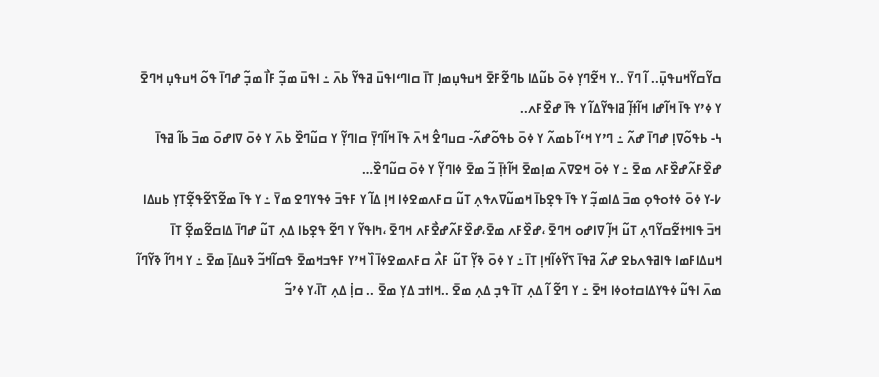ߛߌ߬ߛߌ߬ߞߎߟߎ߲߫.. ߊ߬ ߣߌ߫ ..ߌ ߞߐ߬ߣߌ߲ ߦߋ߫ ߕߎ߬ߡߊ ߕߣߐ߬ߓߐ߫ ߞߎߟߎ߲ߘߊ߲ ߠߊ߫ ߛߊߣߵߊߟߎ߫ ߥߟߌ߬ ߕߍ߫ ߸ ߊߟߎ߫ ߘߏ߲߬ ߓߊ߯ ߘߏ߲߬ ߝߣߊ߫ ߟߋ߬ ߞߎߟߎ߲ ߞߣߐ߫ ߌ ߦߴߌ ߟߊ߫ ߞߊ߬ߝߊ ߞߊ߬ߙߊ߲߬ ߥߊߟߌ߬ߡߊ߬ ߌ ߟߊ߫ ߝߐ߰ߓߍ..
߆- ߕߟߋ߬ߜߊ߲ ߝߣߊ߫ ߝߍ߬ ߸ ߣߴߌ ߞߵߊ߬ ߕߘߍ߬ ߌ ߦߋ߫ ߕߟߋ߬ߝߍ߬- ߛߎߣߐ߮ ߞߍ߫ ߟߊ߫ ߞߊ߬ߣߌ߲߫ ߛߊߣߌ߲߬ ߌ ߛߎ߬ߣߐ߰ ߕߍ߫ ߌ ߦߋ߫ ߜߊߝߋ߫ ߘߏ߫ ߕߊ߬ ߥߟߊ߫ ߝߐ߰ߓߍ߬ߝߐ߰ߓߍ ߘߐ߫ ߸ ߌ ߦߋ߫ ߞߐߜߍ߫ ߘߊ߲ߘߐ߫ ߞߊ߬ߙߊ߲߫ ߏ߬ ߘߐ߫ ߦߊߣߌ߲߬ ߌ ߦߋ߫ ߛߎ߬ߣߐ߰…
߇-ߌ ߦߋ߫ ߦߙߋߟߋ߲ ߘߏ߫ ߡߊߘߏ߲߬ ߌ ߟߊ߫ ߟߐ߲ߕߊ߫ ߞߘߎ߬ߜߍߟߍ߲ ߠߎ߬ ߛߓߍߘߐߦߊ ߞߊ߲ ߡߊ߬ ߌ ߓߟߏ߫ ߦߟߌߣߐ ߘߌ߫ ߸ ߌ ߟߊ߫ ߘߐ߬ߖߐ߬ߟߐ߲߬ߠߌ߲ ߕߎߡߊ ߞߏ߫ ߟߊߞߙߐ߬ߛߌ߬ߣߍ߲ ߠߎ߬ ߞߊ߲߬ ߜߊߝߋ ߞߣߐ߫ ،ߝߐ߰ߓߍ ߘߐ߫،ߝߐ߰ߓߍ߬ߝߐ߯ߓߍ ߞߣߐ߫ ،ߤߊߟߌ߬ ߌ ߣߐ߬ ߟߐ߲ߕߊ ߡߍ߲ ߠߎ߬ ߝߣߊ߫ ߡߊߛߐ߬ߘߐ߲߬ ߠߊ߫ ߞߎߡߊߓߘߊ ߟߊߥߟߍߕߐ ߝߍ߬ ߥߟߊ߫ ߖߌ߬ߦߊ߬ߞߊ߲ ߠߊ߫ ߸ ߌ ߦߋ߫ ߢߌ߲߬ ߠߎ߬ ߓߍ߯ ߛߓߍߘߐߦߊ߫ ߊ߰ ߞߴߌ ߓߟߏߞߘߐ߫ ߟߛߊ߬ߞߏ߬ ߢߎߡߊ߲߫ ߘߐ߫ ߸ ߌ ߞߣߊ߬ ߢߌ߬ߣߊ߬ ߘߍ߫ ߊߟߎ߬ ߦߟߌߡߊߛߙߋߦߊ ߞߐ߫ ߸ ߌ ߣߐ߬ ߊ߬ ߡߍ߲ ߠߊ߫ ߟߏ߲ ߡߍ߲ ߘߐ߫ ..ߞߊߙߏ ߡߌ߲ ߘߐ߫ .. ߛߊ߲߭ ߡߍ߲ ߠߊ߫،ߌ ߦߴߏ߬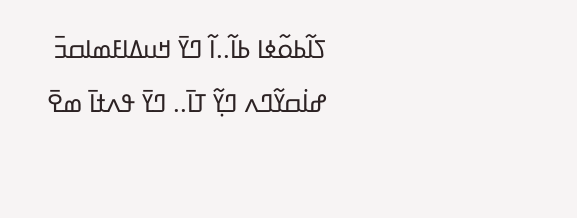ߖߊ߬ߕߋ߬ߦߊ ߕߊ߬..ߊ߬ ߣߌ߫ ߞߎߡߊߓߘߊߛߏ߫ ߝߊ߭ߛߌ߬ߣߍ ߣߌ߲߬ ߠߊ߫.. ߣߌ߫ ߟߍߙߊ߫ ߘߐ߫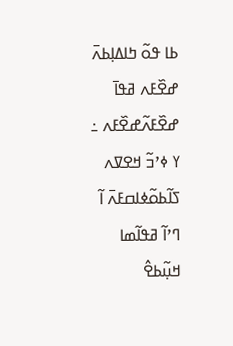ߕߊ ߟߋ߬ ߤߊߡߊ߲ߕߍ߫ ߝߐ߰ߓߍ ߥߟߊ߫ ߝߐ߰ߓߍ߬ߝߐ߰ߓߍ ߸ ߌ ߦߴߏ߬ ߞߐߜߍ ߖߊ߬ߕߋ߬ߦߊߛߓߍ߫ ߊ߬ ߣߴߊ߬ ߥߟߊ߬ߘߊ ߞߎ߲߬ߕߐ߮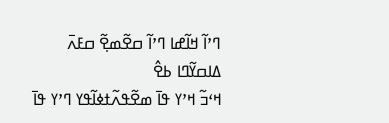ߣߴߊ߬ ߞߊ߬ߝߊ ߣߴߊ߬ ߛߐ߬ߘߐ߲߬ ߛߓߍ߫ ߡߊߛߌ߬ߣߊ ߕߐ߮
ߞߵߏ߬ ߞߴߌ ߟߊ߫ ߘߐ߬ߟߍ߬ߙߦߊ߬ߟߌ ߣߴߌ ߟߊ߫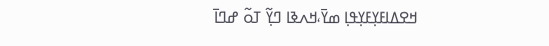ߞߐߡߊߓߌ߲ߓߌ߲ߟߊ߲ ߘߌ߫،ߞߍߢߊ ߣߌ߲߬ ߠߋ߬ ߝߣߊ߫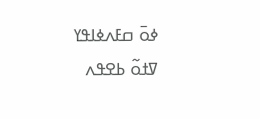ߦߋ߫ ߛߓߍߦߊߟߌ ߜߙߋ߬ ߕߐߟߍ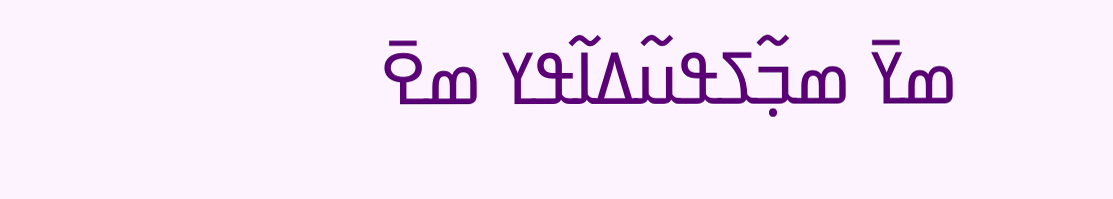ߘߌ߫ ߘߏ߲߬ߖߟߎ߬ߡߊ߬ߟߌ ߘߐ߫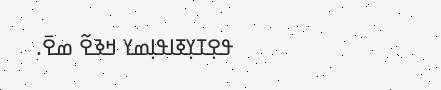ߟߐ߲ߠߌ߲ߧߊߟߊ߲ߘߌ ߞߢߐ߬ ߘߐ߫.